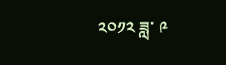༢༠༡༢ ཟླ་ ༩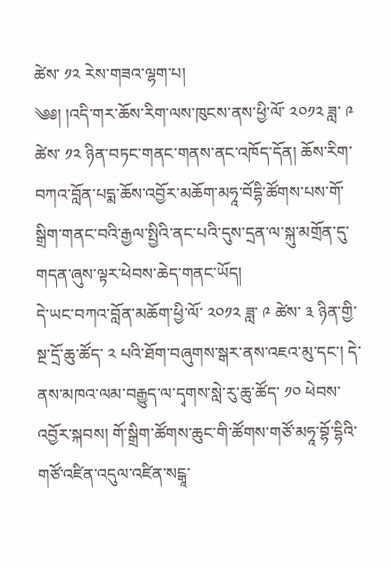ཚེས་ ༡༢ རེས་གཟའ་ལྷག་པ།
༄༅། །འདི་གར་ཆོས་རིག་ལས་ཁུངས་ནས་ཕྱི་ལོ་ ༢༠༡༢ ཟླ་ ༩ ཚེས་ ༡༢ ཉིན་བཏང་གནང་གནས་ནང་འཁོད་དོན། ཆོས་རིག་བཀའ་བློན་པདྨ་ཆོས་འབྱོར་མཆོག་མཧཱ་བོདྷི་ཚོགས་པས་གོ་སྒྲིག་གནང་བའི་རྒྱལ་སྤྱིའི་ནང་པའི་དུས་དྲན་ལ་སྐུ་མགྲོན་དུ་གདན་ཞུས་ལྟར་ཕེབས་ཆེད་གནང་ཡོད།
དེ་ཡང་བཀའ་བློན་མཆོག་ཕྱི་ལོ་ ༢༠༡༢ ཟླ་ ༩ ཚེས་ ༣ ཉིན་གྱི་སྔ་དྲོ་ཆུ་ཚོད་ ༢ པའི་ཐོག་བཞུགས་སྒར་ནས་འཇའ་མུ་དང་། དེ་ནས་མཁའ་ལམ་བརྒྱུད་ལ་དྭགས་སླེ་རུ་ཆུ་ཚོད་ ༡༠ ཕེབས་འབྱོར་སྐབས། གོ་སྒྲིག་ཚོགས་ཆུང་གི་ཚོགས་གཙོ་མཧཱ་བྷོ་དྷིའི་གཙོ་འཛིན་འདུལ་འཛིན་སངྒཱ་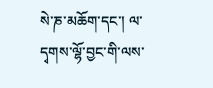སེ་ཎ་མཆོག་དང་། ལ་དྭགས་ལྷོ་བྱང་གི་ལས་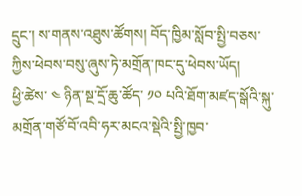དྲུང་། ས་གནས་འཐུས་ཚོགས། བོད་ཁྱིམ་སློབ་སྤྱི་བཅས་ཀྱིས་ཕེབས་བསུ་ཞུས་ཏེ་མགྲོན་ཁང་དུ་ཕེབས་ཡོད།
ཕྱི་ཚེས་ ༤ ཉིན་སྔ་དྲོ་ཆུ་ཚོད་ ༡༠ པའི་ཐོག་མཛད་སྒོའི་སྐུ་མགྲོན་གཙོ་བོ་འབི་ཧར་མངའ་སྡེའི་སྤྱི་ཁྱབ་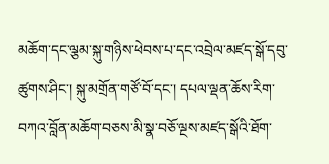མཆོག་དང་ལྕམ་སྐུ་གཉིས་ཕེབས་པ་དང་འབྲེལ་མཛད་སྒོ་དབུ་ཚུགས་ཤིང་། སྐུ་མགྲོན་གཙོ་བོ་དང་། དཔལ་ལྡན་ཆོས་རིག་བཀའ་བློན་མཆོག་བཅས་མི་སྣ་བཅོ་ལྔས་མཛད་སྒོའི་ཐོག་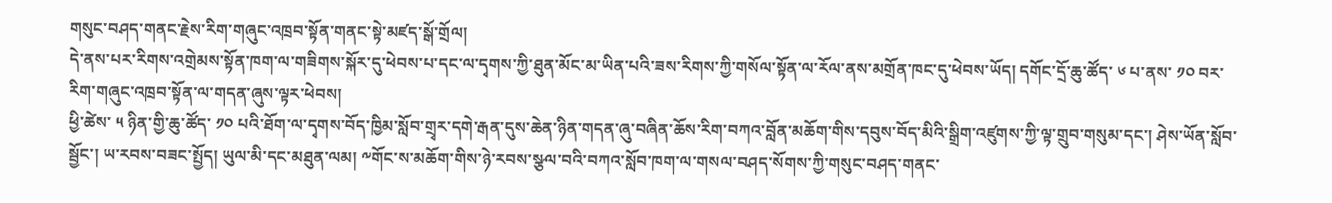གསུང་བཤད་གནང་རྗེས་རིག་གཞུང་འཁྲབ་སྟོན་གནང་སྟེ་མཛད་སྒོ་གྲོལ།
དེ་ནས་པར་རིགས་འགྲེམས་སྟོན་ཁག་ལ་གཟིགས་སྐོར་དུ་ཕེབས་པ་དང་ལ་དྭགས་ཀྱི་ཐུན་མོང་མ་ཡིན་པའི་ཟས་རིགས་ཀྱི་གསོལ་སྟོན་ལ་རོལ་ནས་མགྲོན་ཁང་དུ་ཕེབས་ཡོད། དགོང་དྲོ་ཆུ་ཚོད་ ༦ པ་ནས་ ༡༠ བར་རིག་གཞུང་འཁྲབ་སྟོན་ལ་གདན་ཞུས་ལྟར་ཕེབས།
ཕྱི་ཚེས་ ༥ ཉིན་གྱི་ཆུ་ཚོད་ ༡༠ པའི་ཐོག་ལ་དྭགས་བོད་ཁྱིམ་སློབ་གྲྭར་དགེ་རྒན་དུས་ཆེན་ཉིན་གདན་ཞུ་བཞིན་ཆོས་རིག་བཀའ་བློན་མཆོག་གིས་དབུས་བོད་མིའི་སྒྲིག་འཛུགས་ཀྱི་ལྟ་གྲུབ་གསུམ་དང་། ཤེས་ཡོན་སློབ་སྦྱོང་། ཡ་རབས་བཟང་སྤྱོད། ཡུལ་མི་དང་མཐུན་ལམ། ༸གོང་ས་མཆོག་གིས་ཉེ་རབས་སྩལ་བའི་བཀའ་སློབ་ཁག་ལ་གསལ་བཤད་སོགས་ཀྱི་གསུང་བཤད་གནང་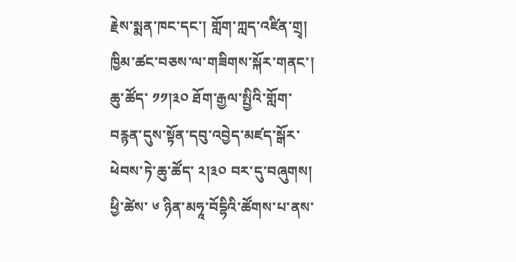རྗེས་སྨན་ཁང་དང་། གློག་ཀླད་འཛིན་གྲྭ། ཁྱིམ་ཚང་བཅས་ལ་གཟིགས་སྐོར་གནང་། ཆུ་ཚོད་ ༡༡།༣༠ ཐོག་རྒྱལ་སྤྱིའི་གློག་བརྙན་དུས་སྟོན་དབུ་འབྱེད་མཛད་སྒོར་ཕེབས་ཏེ་ཆུ་ཚོད་ ༢།༣༠ བར་དུ་བཞུགས།
ཕྱི་ཚེས་ ༦ ཉིན་མཧཱ་བོདྷིའི་ཚོགས་པ་ནས་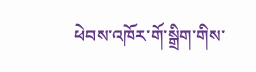ཕེབས་འཁོར་གོ་སྒྲིག་གིས་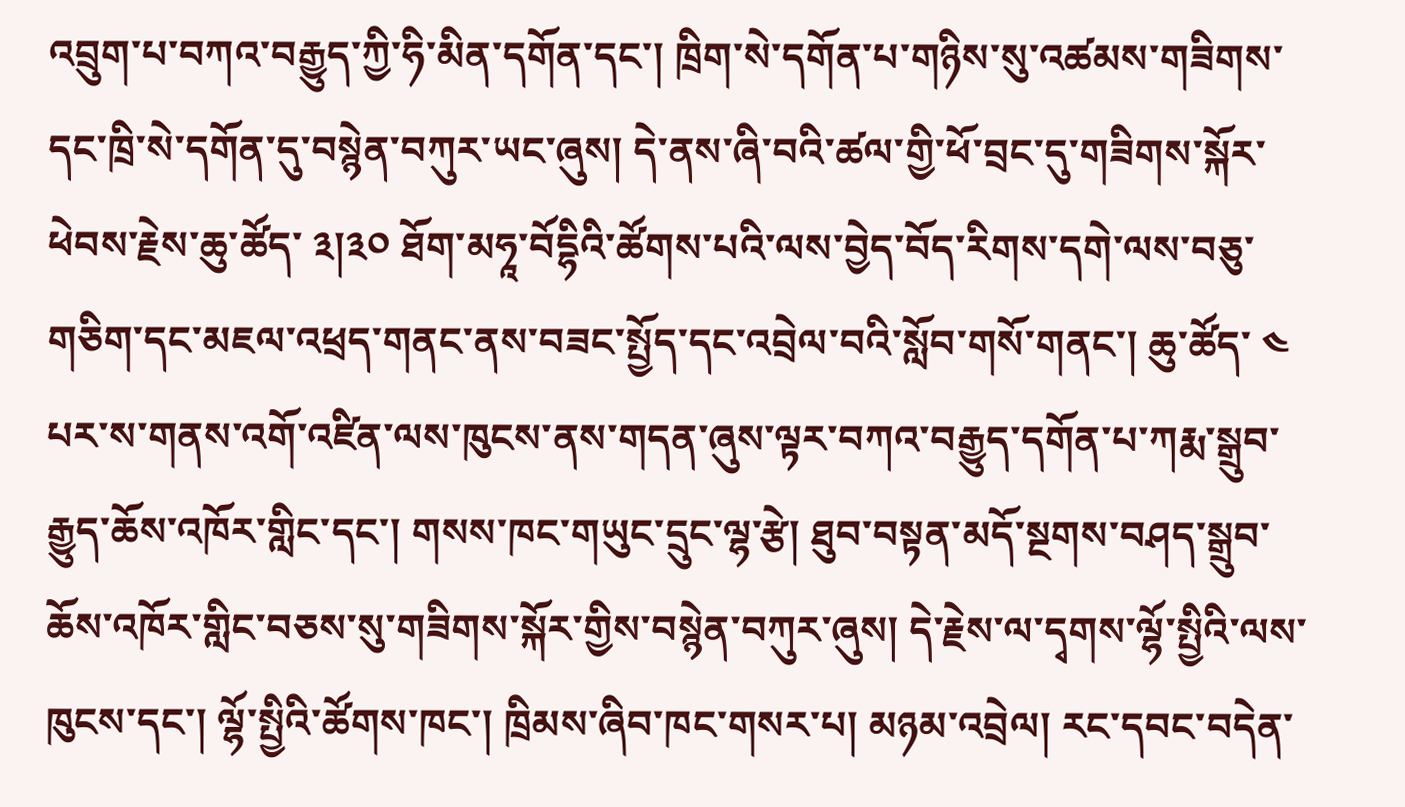འབྲུག་པ་བཀའ་བརྒྱུད་ཀྱི་ཧི་མིན་དགོན་དང་། ཁྲིག་སེ་དགོན་པ་གཉིས་སུ་འཚམས་གཟིགས་དང་ཁྲི་སེ་དགོན་དུ་བསྙེན་བཀུར་ཡང་ཞུས། དེ་ནས་ཞི་བའི་ཚལ་གྱི་ཕོ་བྲང་དུ་གཟིགས་སྐོར་ཕེབས་རྗེས་ཆུ་ཚོད་ ༣།༣༠ ཐོག་མཧཱ་བོདྷིའི་ཚོགས་པའི་ལས་བྱེད་བོད་རིགས་དགེ་ལས་བཅུ་གཅིག་དང་མཇལ་འཕྲད་གནང་ནས་བཟང་སྤྱོད་དང་འབྲེལ་བའི་སློབ་གསོ་གནང་། ཆུ་ཚོད་ ༤ པར་ས་གནས་འགོ་འཛིན་ལས་ཁུངས་ནས་གདན་ཞུས་ལྟར་བཀའ་བརྒྱུད་དགོན་པ་ཀརྨ་སྒྲུབ་རྒྱུད་ཆོས་འཁོར་གླིང་དང་། གསས་ཁང་གཡུང་དྲུང་ལྷ་རྩེ། ཐུབ་བསྟན་མདོ་སྔགས་བཤད་སྒྲུབ་ཆོས་འཁོར་གླིང་བཅས་སུ་གཟིགས་སྐོར་གྱིས་བསྙེན་བཀུར་ཞུས། དེ་རྗེས་ལ་དྭགས་ལྷོ་སྤྱིའི་ལས་ཁུངས་དང་། ལྷོ་སྤྱིའི་ཚོགས་ཁང་། ཁྲིམས་ཞིབ་ཁང་གསར་པ། མཉམ་འབྲེལ། རང་དབང་བདེན་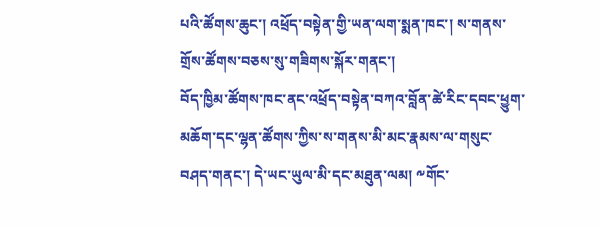པའི་ཚོགས་ཆུང་། འཕྲོད་བསྟེན་གྱི་ཡན་ལག་སྨན་ཁང་། ས་གནས་གྲོས་ཚོགས་བཅས་སུ་གཟིགས་སྐོར་གནང་།
བོད་ཁྱིམ་ཚོགས་ཁང་ནང་འཕྲོད་བསྟེན་བཀའ་བློན་ཚེ་རིང་དབང་ཕྱུག་མཆོག་དང་ལྷན་ཚོགས་ཀྱིས་ས་གནས་མི་མང་རྣམས་ལ་གསུང་བཤད་གནང་། དེ་ཡང་ཡུལ་མི་དང་མཐུན་ལམ། ༸གོང་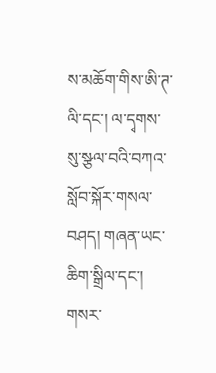ས་མཆོག་གིས་ཨི་ཊ་ལི་དང་། ལ་དྭགས་སུ་སྩལ་བའི་བཀའ་སློབ་སྐོར་གསལ་བཤད། གཞན་ཡང་ཆིག་སྒྲིལ་དང་། གསར་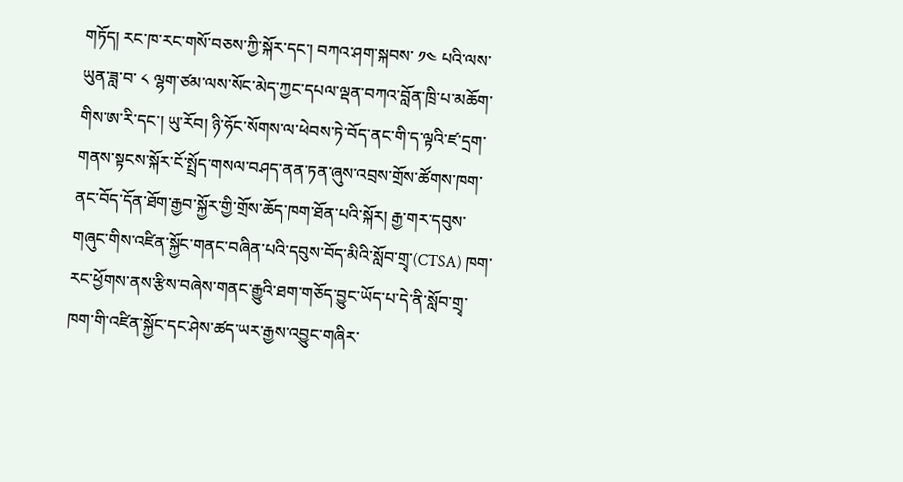གཏོད། རང་ཁ་རང་གསོ་བཅས་ཀྱི་སྐོར་དང་། བཀའ་ཤག་སྐབས་ ༡༤ པའི་ལས་ཡུན་ཟླ་བ་ ༨ ལྷག་ཙམ་ལས་སོང་མེད་ཀྱང་དཔལ་ལྡན་བཀའ་བློན་ཁྲི་པ་མཆོག་གིས་ཨ་རི་དང་། ཡུ་རོབ། ཉི་ཧོང་སོགས་ལ་ཕེབས་ཏེ་བོད་ནང་གི་ད་ལྟའི་ཛ་དྲག་གནས་སྟངས་སྐོར་ངོ་སྤྲོད་གསལ་བཤད་ནན་ཏན་ཞུས་འབྲས་གྲོས་ཚོགས་ཁག་ནང་བོད་དོན་ཐོག་རྒྱབ་སྐྱོར་གྱི་གྲོས་ཆོད་ཁག་ཐོན་པའི་སྐོར། རྒྱ་གར་དབུས་གཞུང་གིས་འཛིན་སྐྱོང་གནང་བཞིན་པའི་དབུས་བོད་མིའི་སློབ་གྲྭ་(CTSA) ཁག་རང་ཕྱོགས་ནས་རྩིས་བཞེས་གནང་རྒྱུའི་ཐག་གཅོད་བྱུང་ཡོད་པ་དེ་ནི་སློབ་གྲྭ་ཁག་གི་འཛིན་སྐྱོང་དང་ཤེས་ཚད་ཡར་རྒྱས་འབྱུང་གཞིར་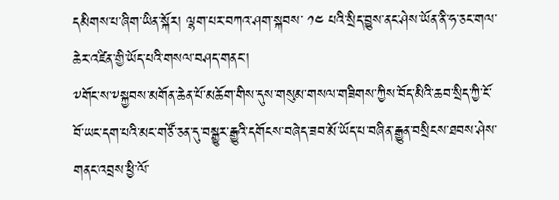དམིགས་པ་ཞིག་ཡིན་སྐོར། ལྷག་པར་བཀའ་ཤག་སྐབས་ ༡༤ པའི་སྲིད་བྱུས་ནང་ཤེས་ཡོན་ནི་ཧ་ཅང་གལ་ཆེར་འཛིན་གྱི་ཡོད་པའི་གསལ་བཤད་གནང་།
༸གོང་ས་༸སྐྱབས་མགོན་ཆེན་པོ་མཆོག་གིས་དུས་གསུམ་གསལ་གཟིགས་ཀྱིས་བོད་མིའི་ཆབ་སྲིད་ཀྱི་ངོ་བོ་ཡང་དག་པའི་མང་གཙོ་ཅན་དུ་བསྒྱུར་རྒྱུའི་དགོངས་བཞེད་ཟབ་མོ་ཡོད་པ་བཞིན་རྒྱུན་བསྲིངས་ཐབས་ཤེས་གནང་འབྲས་ཕྱི་ལོ་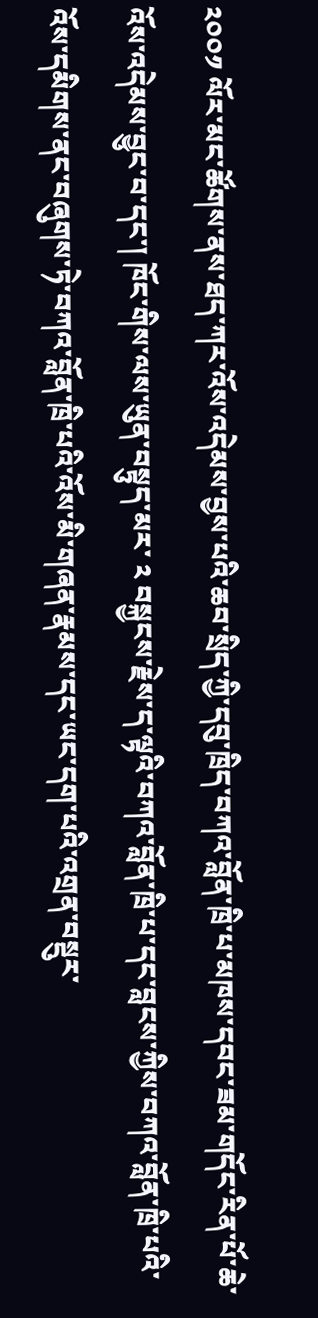༢༠༠༡ ལོར་མང་ཚོགས་ནས་ཐད་ཀར་འོས་འདེམས་བྱས་པའི་ཆབ་སྲིད་ཀྱི་དབུ་ཁྲིད་བཀའ་བློན་ཁྲི་པ་མཁས་དབང་ཟམ་གདོང་རིན་པོ་ཆེ་འོས་འདེམས་བྱུང་བ་དང་། ཁོང་གིས་ལས་ཡུན་བསྟུད་མར་ ༢ བསྐྱངས་རྗེས་ད་ལྟའི་བཀའ་བློན་ཁྲི་པ་དང་བླངས་ཀྱིས་བཀའ་བློན་ཁྲི་པའི་འོས་དམིགས་ནང་བཞུགས་ཏེ་བཀའ་བློན་ཁྲི་པའི་འོས་མི་གཞན་རྣམས་དང་ཡང་དག་པའི་འགྲན་བསྡུར་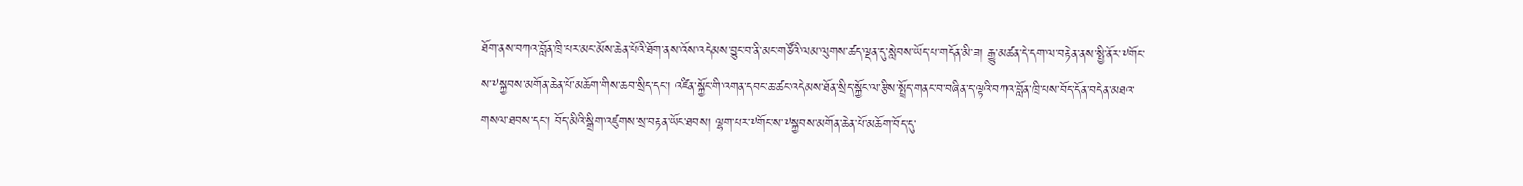ཐོག་ནས་བཀའ་བློན་ཁྲི་པར་མང་མོས་ཆེན་པོའི་ཐོག་ནས་འོས་འདེམས་བྱུང་བ་ནི་མང་གཙོའི་ལམ་ལུགས་ཚད་ལྡན་དུ་སླེབས་ཡོད་པ་གདོན་མི་ཟ། རྒྱུ་མཚན་དེ་དག་ལ་བརྟེན་ནས་སྤྱི་ནོར་༸གོང་ས་༸སྐྱབས་མགོན་ཆེན་པོ་མཆོག་གིས་ཆབ་སྲིད་དང་། འཛིན་སྐྱོང་གི་འགན་དབང་ཆ་ཚང་འདེམས་ཐོན་སྲིད་སྐྱོང་ལ་རྩིས་སྤྲོད་གནང་བ་བཞིན་ད་ལྟའི་བཀའ་བློན་ཁྲི་པས་བོད་དོན་བདེན་མཐའ་གསལ་ཐབས་དང་། བོད་མིའི་སྒྲིག་འཛུགས་སྲ་བརྟན་ཡོང་ཐབས། ལྷག་པར་༸གོང་ས་༸སྐྱབས་མགོན་ཆེན་པོ་མཆོག་བོད་དུ་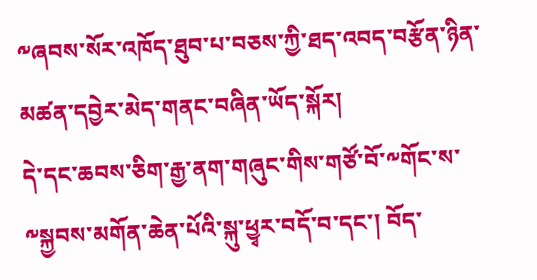༸ཞབས་སོར་འཁོད་ཐུབ་པ་བཅས་ཀྱི་ཐད་འབད་བརྩོན་ཉིན་མཚན་དབྱེར་མེད་གནང་བཞིན་ཡོད་སྐོར།
དེ་དང་ཆབས་ཅིག་རྒྱ་ནག་གཞུང་གིས་གཙོ་བོ་༸གོང་ས་༸སྐྱབས་མགོན་ཆེན་པོའི་སྐུ་ཕྱྭར་བདོ་བ་དང་། བོད་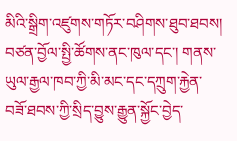མིའི་སྒྲིག་འཛུགས་གཏོར་བཤིགས་ཐུབ་ཐབས། བཙན་བྱོལ་སྤྱི་ཚོགས་ནང་ཁུལ་དང་། གནས་ཡུལ་རྒྱལ་ཁབ་ཀྱི་མི་མང་དང་དཀྲུག་རྐྱེན་བཟོ་ཐབས་ཀྱི་སྲིད་བྱུས་རྒྱུན་སྐྱོང་བྱེད་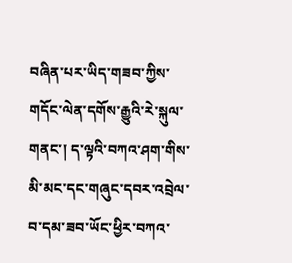བཞིན་པར་ཡིད་གཟབ་ཀྱིས་གདོང་ལེན་དགོས་རྒྱུའི་རེ་སྐུལ་གནང་། ད་ལྟའི་བཀའ་ཤག་གིས་མི་མང་དང་གཞུང་དབར་འབྲེལ་བ་དམ་ཟབ་ཡོང་ཕྱིར་བཀའ་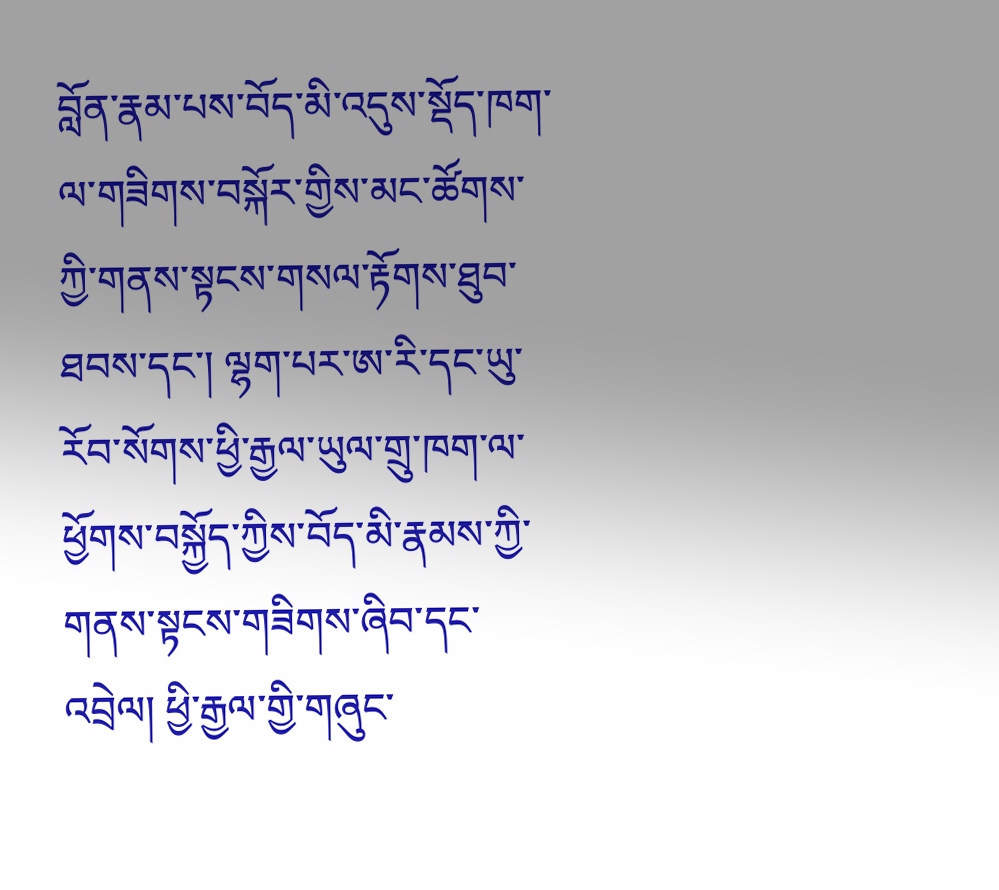བློན་རྣམ་པས་བོད་མི་འདུས་སྡོད་ཁག་ལ་གཟིགས་བསྐོར་གྱིས་མང་ཚོགས་ཀྱི་གནས་སྟངས་གསལ་རྟོགས་ཐུབ་ཐབས་དང་། ལྷག་པར་ཨ་རི་དང་ཡུ་རོབ་སོགས་ཕྱི་རྒྱལ་ཡུལ་གྲུ་ཁག་ལ་ཕྱོགས་བསྐྱོད་ཀྱིས་བོད་མི་རྣམས་ཀྱི་གནས་སྟངས་གཟིགས་ཞིབ་དང་འབྲེལ། ཕྱི་རྒྱལ་གྱི་གཞུང་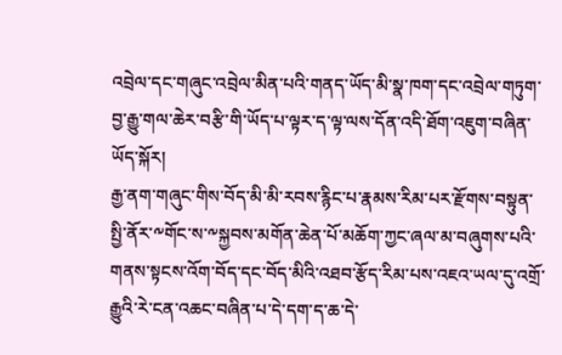འབྲེལ་དང་གཞུང་འབྲེལ་མིན་པའི་གནད་ཡོད་མི་སྣ་ཁག་དང་འབྲེལ་གཏུག་བྱ་རྒྱུ་གལ་ཆེར་བརྩི་གི་ཡོད་པ་ལྟར་ད་ལྟ་ལས་དོན་འདི་ཐོག་འཇུག་བཞིན་ཡོད་སྐོར།
རྒྱ་ནག་གཞུང་གིས་བོད་མི་མི་རབས་རྙིང་པ་རྣམས་རིམ་པར་རྫོགས་བསྟུན་སྤྱི་ནོར་༸གོང་ས་༸སྐྱབས་མགོན་ཆེན་པོ་མཆོག་ཀྱང་ཞལ་མ་བཞུགས་པའི་གནས་སྟངས་འོག་བོད་དང་བོད་མིའི་འཐབ་རྩོད་རིམ་པས་འཇའ་ཡལ་དུ་འགྲོ་རྒྱུའི་རེ་ངན་འཆང་བཞིན་པ་དེ་དག་ད་ཆ་དེ་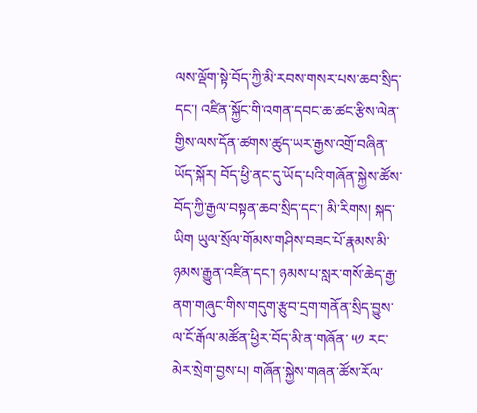ལས་ལྡོག་སྟེ་བོད་ཀྱི་མི་རབས་གསར་པས་ཆབ་སྲིད་དང་། འཛིན་སྐྱོང་གི་འགན་དབང་ཆ་ཚང་རྩིས་ལེན་གྱིས་ལས་དོན་ཚགས་ཚུད་ཡར་རྒྱས་འགྲོ་བཞིན་ཡོད་སྐོར། བོད་ཕྱི་ནང་དུ་ཡོད་པའི་གཞོན་སྐྱེས་ཚོས་བོད་ཀྱི་རྒྱལ་བསྟན་ཆབ་སྲིད་དང་། མི་རིགས། སྐད་ཡིག ཡུལ་སྲོལ་གོམས་གཤིས་བཟང་པོ་རྣམས་མི་ཉམས་རྒྱུན་འཛིན་དང་། ཉམས་པ་སླར་གསོ་ཆེད་རྒྱ་ནག་གཞུང་གིས་གདུག་རྩུབ་དྲག་གནོན་སྲིད་བྱུས་ལ་ངོ་རྒོལ་མཚོན་ཕྱིར་བོད་མི་ན་གཞོན་ ༥༡ རང་མེར་སྲེག་བྱས་པ། གཞོན་སྐྱེས་གཞན་ཚོས་རོལ་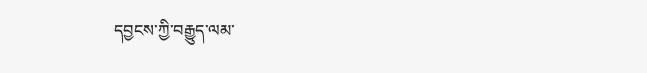དབྱངས་ཀྱི་བརྒྱུད་ལམ་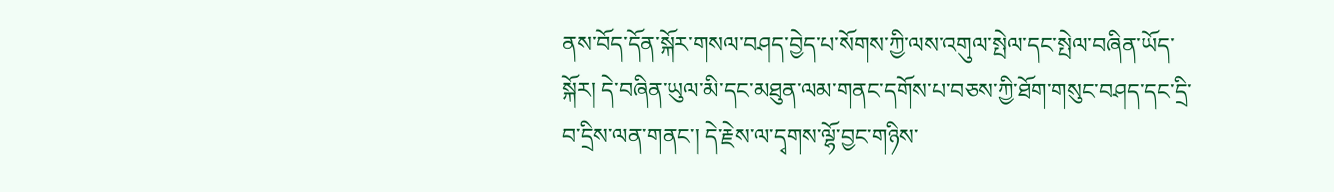ནས་བོད་དོན་སྐོར་གསལ་བཤད་བྱེད་པ་སོགས་ཀྱི་ལས་འགུལ་སྤེལ་དང་སྤེལ་བཞིན་ཡོད་སྐོར། དེ་བཞིན་ཡུལ་མི་དང་མཐུན་ལམ་གནང་དགོས་པ་བཅས་ཀྱི་ཐོག་གསུང་བཤད་དང་དྲི་བ་དྲིས་ལན་གནང་། དེ་རྗེས་ལ་དྭགས་ལྷོ་བྱང་གཉིས་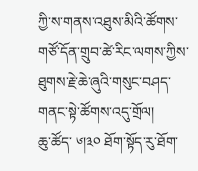ཀྱི་ས་གནས་འཐུས་མིའི་ཚོགས་གཙོ་དོན་གྲུབ་ཚེ་རིང་ལགས་ཀྱིས་ཐུགས་རྗེ་ཆེ་ཞུའི་གསུང་བཤད་གནང་སྟེ་ཚོགས་འདུ་གྲོལ།
ཆུ་ཚོད་ ༦།༣༠ ཐོག་སྟོད་རུ་ཐོག་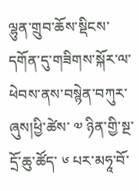ལྷུན་གྲུབ་ཆོས་སྡིངས་དགོན་དུ་གཟིགས་སྐོར་ལ་ཕེབས་ནས་བསྙེན་བཀུར་ཞུས།ཕྱི་ཚེས་ ༧ ཉིན་གྱི་སྔ་དྲོ་ཆུ་ཚོད་ ༦ པར་མཧཱ་བོ་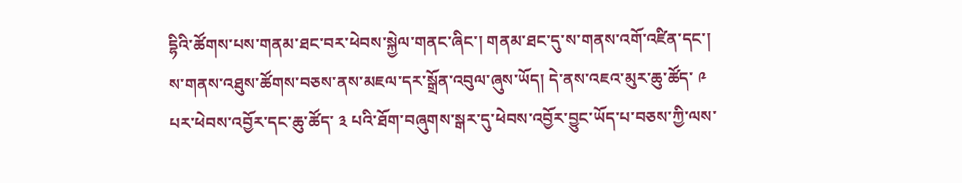དྷིའི་ཚོགས་པས་གནམ་ཐང་བར་ཕེབས་སྐྱེལ་གནང་ཞིང་། གནམ་ཐང་དུ་ས་གནས་འགོ་འཛིན་དང་། ས་གནས་འཐུས་ཚོགས་བཅས་ནས་མཇལ་དར་སྒྲོན་འབུལ་ཞུས་ཡོད། དེ་ནས་འཇའ་མུར་ཆུ་ཚོད་ ༩ པར་ཕེབས་འབྱོར་དང་ཆུ་ཚོད་ ༣ པའི་ཐོག་བཞུགས་སྒར་དུ་ཕེབས་འབྱོར་བྱུང་ཡོད་པ་བཅས་ཀྱི་ལས་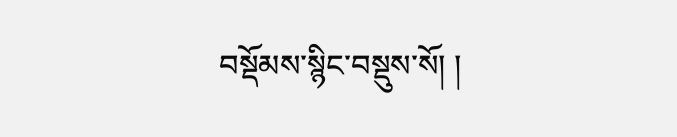བསྡོམས་སྙིང་བསྡུས་སོ། །